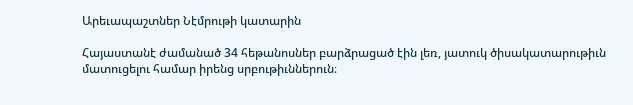Արեւապաշտներ Նէմրութի կատարին

Հայաստանէ ժամանած 34 հեթանոսներ բարձրացած էին լեռ, յատուկ ծիսակատարութիւն մատուցելու համար իրենց սրբութիւններուն։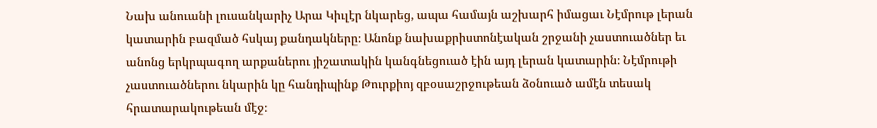Նախ անուանի լուսանկարիչ Արա Կիւլէր նկարեց, ապա համայն աշխարհ իմացաւ Նէմրութ լերան կատարին բազմած հսկայ քանդակները։ Անոնք նախաքրիստոնէական շրջանի չաստուածներ եւ անոնց երկրպագող արքաներու յիշատակին կանգնեցուած էին այդ լերան կատարին։ Նէմրութի չաստուածներու նկարին կը հանդիպինք Թուրքիոյ զբօսաշրջութեան ձօնուած ամէն տեսակ հրատարակութեան մէջ։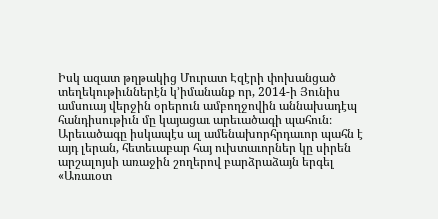Իսկ ազատ թղթակից Մուրատ Էզէրի փոխանցած տեղեկութիւններէն կ՚իմանանք որ, 2014-ի Յունիս ամսուայ վերջին օրերուն ամբողջովին աննախադէպ հանդիսութիւն մը կայացաւ արեւածագի պահուն։ Արեւածագը իսկապէս ալ ամենախորհրդաւոր պահն է այդ լերան, հետեւաբար հայ ուխտաւորներ կը սիրեն արշալոյսի առաջին շողերով բարձրաձայն երգել «Առաւօտ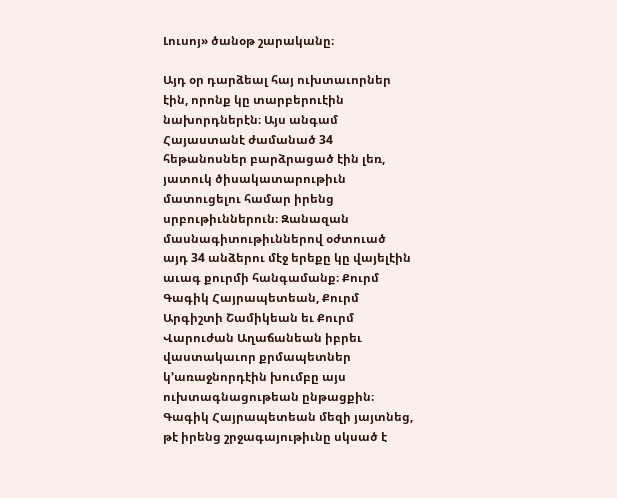Լուսոյ» ծանօթ շարականը։

Այդ օր դարձեալ հայ ուխտաւորներ էին, որոնք կը տարբերուէին նախորդներէն։ Այս անգամ Հայաստանէ ժամանած 34 հեթանոսներ բարձրացած էին լեռ, յատուկ ծիսակատարութիւն մատուցելու համար իրենց սրբութիւններուն։ Զանազան մասնագիտութիւններով օժտուած այդ 34 անձերու մէջ երեքը կը վայելէին աւագ քուրմի հանգամանք։ Քուրմ Գագիկ Հայրապետեան, Քուրմ Արգիշտի Շամիկեան եւ Քուրմ Վարուժան Աղաճանեան իբրեւ վաստակաւոր քրմապետներ կ՚առաջնորդէին խումբը այս ուխտագնացութեան ընթացքին։ Գագիկ Հայրապետեան մեզի յայտնեց, թէ իրենց շրջագայութիւնը սկսած է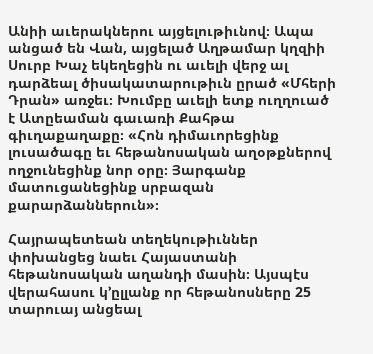Անիի աւերակներու այցելութիւնով։ Ապա անցած են Վան, այցելած Աղթամար կղզիի Սուրբ Խաչ եկեղեցին ու աւելի վերջ ալ դարձեալ ծիսակատարութիւն ըրած «Մհերի Դրան» առջեւ։ Խումբը աւելի ետք ուղղուած է Ատըեաման գաւառի Քահթա գիւղաքաղաքը։ «Հոն դիմաւորեցինք լուսածագը եւ հեթանոսական աղօթքներով ողջունեցինք նոր օրը։ Յարգանք մատուցանեցինք սրբազան քարարձաններուն»։

Հայրապետեան տեղեկութիւններ փոխանցեց նաեւ Հայաստանի հեթանոսական աղանդի մասին։ Այսպէս վերահասու կ՚ըլլանք որ հեթանոսները 25 տարուայ անցեալ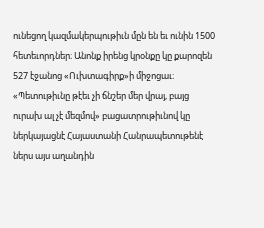ունեցող կազմակերպութիւն մըն են եւ ունին 1500 հետեւորդներ։ Անոնք իրենց կրօնքը կը քարոզեն 527 էջանոց «Ուխտագիրք»ի միջոցաւ։ «Պետութիւնը թէեւ չի ճնշեր մեր վրայ, բայց ուրախ ալ չէ մեզմով» բացատրութիւնով կը ներկայացնէ Հայաստանի Հանրապետութենէ ներս այս աղանդին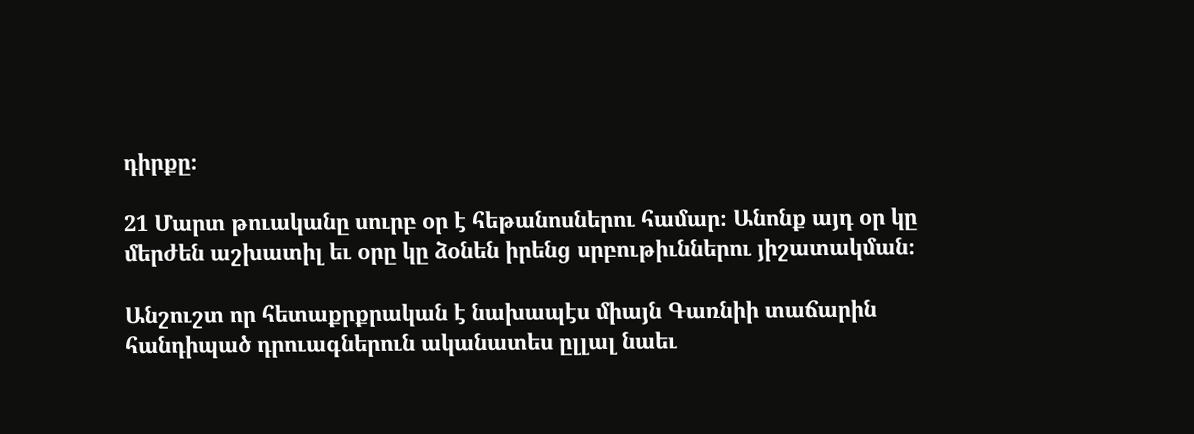դիրքը։

21 Մարտ թուականը սուրբ օր է հեթանոսներու համար։ Անոնք այդ օր կը մերժեն աշխատիլ եւ օրը կը ձօնեն իրենց սրբութիւններու յիշատակման։

Անշուշտ որ հետաքրքրական է նախապէս միայն Գառնիի տաճարին հանդիպած դրուագներուն ականատես ըլլալ նաեւ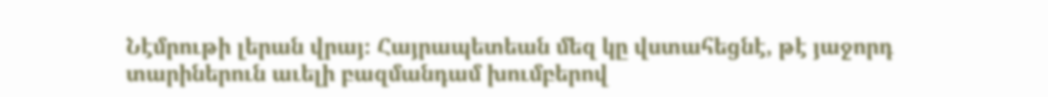Նէմրութի լերան վրայ։ Հայրապետեան մեզ կը վստահեցնէ, թէ յաջորդ տարիներուն աւելի բազմանդամ խումբերով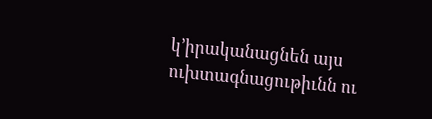կ՚իրականացնեն այս ուխտագնացութիւնն ու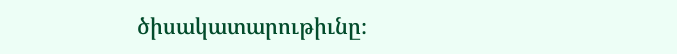ծիսակատարութիւնը։